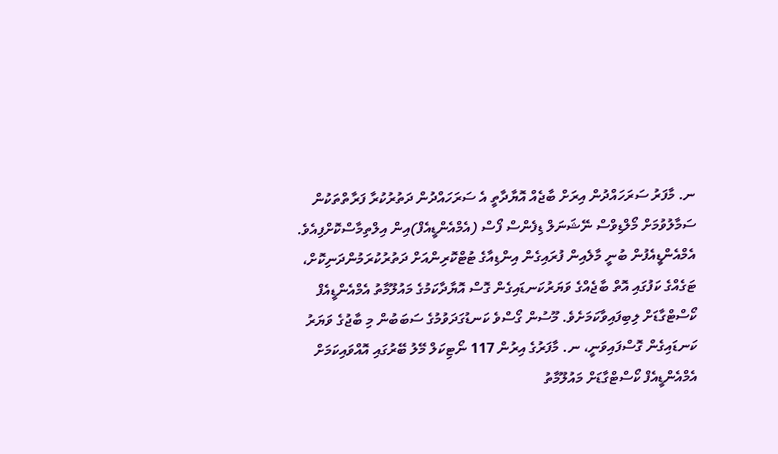ނ. މާފަރު ސަރަހައްދުން އިރަށް ބާޖެއް އޮޔާދާތީ އެ ސަރަހައްދުން ދަތުރުކުރާ ފަރާތްތަކުން ސަމާލުވުމަށް މޯލްޑިވްސް ނޭޝަނަލް ޑިފެންސް ފޯސް (އެމްއެންޑީއެފް)އިން އިލްތިމާސްކޮށްފިއެވެ.
އެމްއެންޑީއެފުން ބުނީ މާލެއިން ފުރައިގެން އިންޑިއާގެ ޓުޓްކޮރިންއަށް ދަތުރުކުރަމުންދަނިކޮށް، ޓަގެއްގެ ކަފުގައި އޮތް ބާޖެއްގެ ވަޔަރުކަނޑައިގެން ގޮސް އޮޔާދާކަމުގެ މައުލޫމާތު އެމްއެންޑީއެފް ކޯސްޓްގާޑަށް ލިބިފައިވާކަމަށެވެ. މޫސުން ގޯސްވެ ކަނޑުގަދަވުމުގެ ސަބަބުން މި ބާޖުގެ ވަޔަރު ކަނޑައިގެން ގޮސްފައިވަނީ، ނ. މާފަރުގެ އިރުން 117 ނޯޓިކަލް މޭލު ބޭރުގައި އޮއްވައިކަމަށް އެމްއެންޑީއެފް ކޯސްޓްގާޑަށް މައުލޫމާތު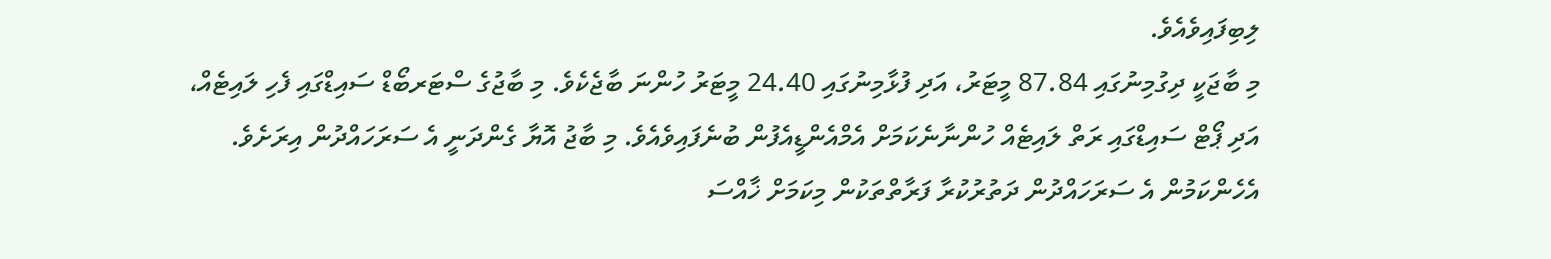ލިބިފައިވެއެވެ.
މި ބާޖަކީ ދިގުމިނުގައި 87.84 މީޓަރު، އަދި ފުޅާމިނުގައި 24.40 މީޓަރު ހުންނަ ބާޖެކެވެ. މި ބާޖުގެ ސްޓަރބޯޑް ސައިޑްގައި ފެހި ލައިޓެއް، އަދި ޕޯޓް ސައިޑްގައި ރަތް ލައިޓެއް ހުންނާނެކަމަށް އެމްއެންޑީއެފުން ބުނެފައިވެއެވެ. މި ބާޖު އޮޔާ ގެންދަނީ އެ ސަރަހައްދުން އިރަށެވެ.
އެހެންކަމުން އެ ސަރަހައްދުން ދަތުރުކުރާ ފަރާތްތަކުން މިކަމަށް ޚާއްސަ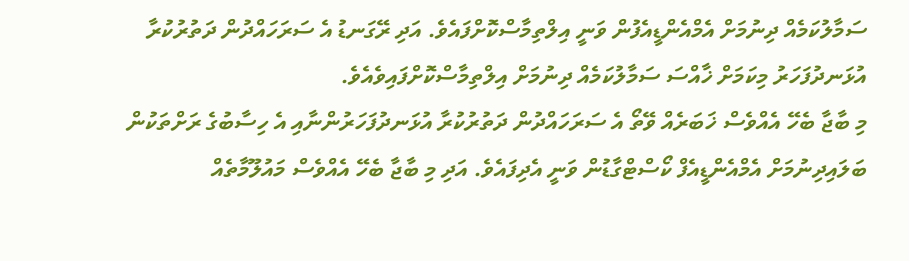ސަމާލުކަމެއް ދިނުމަށް އެމްއެންޑީއެފުން ވަނީ އިލްތިމާސްކޮށްފައެވެ. އަދި ރޭގަނޑު އެ ސަރަހައްދުން ދަތުރުކުރާ އުޅަނދުފަހަރު މިކަމަށް ޚާއްސަ ސަމާލުކަމެއް ދިނުމަށް އިލްތިމާސްކޮށްފައިވެއެވެ.
މި ބާޖާ ބެހޭ އެއްވެސް ޚަބަރެއް ވޭތޯ އެ ސަރަހައްދުން ދަތުރުކުރާ އުޅަނދުފަހަރުންނާއި އެ ހިސާބުގެ ރަށްތަކުން ބަލައިދިނުމަށް އެމްއެންޑީއެފް ކޯސްޓްގާޑުން ވަނީ އެދިފައެވެ. އަދި މި ބާޖާ ބެހޭ އެއްވެސް މައުލޫމާތެއް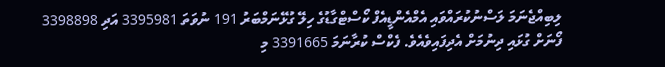ލިބިއްޖެނަމަ ލަސްނުކުރައްވައި އެމްއެންޑީއެފް ކޯސްޓްގާޑުގެ ހިލޭ ގުޅޭނަމްބަރު 191 ނުވަތަ 3395981 އަދި 3398898 ފޯނަށް ގުޅައި ދިނުމަށް އެދިފައިވެއެވެ. ފެކްސް ކުރާނަމަ 3391665 މި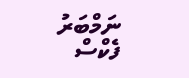ނަމްބަރު ފެކްސް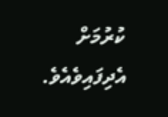ކުރުމަށް އެދިފައިވެއެވެ.